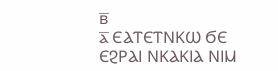ⲃ̅
ⲁ̅ ⲈⲀⲦⲈⲦⲚⲔⲰ ϬⲈ ⲈϨⲢⲀⲒ ⲚⲔⲀⲔⲒⲀ ⲚⲒⲘ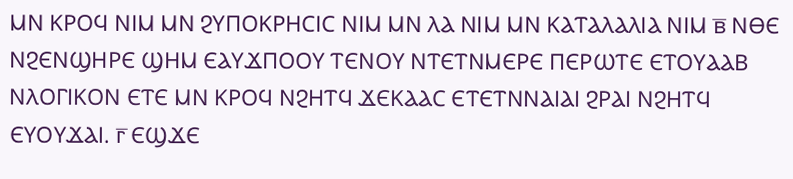ⲘⲚ ⲔⲢⲞϤ ⲚⲒⲘ ⲘⲚ ϨⲨⲠⲞⲔⲢⲎⲤⲒⲤ ⲚⲒⲘ ⲘⲚ ⲖⲀ ⲚⲒⲘ ⲘⲚ ⲔⲀⲦⲀⲖⲀⲖⲒⲀ ⲚⲒⲘ ⲃ̅ ⲚⲐⲈ ⲚϨⲈⲚϢⲎⲢⲈ ϢⲎⲘ ⲈⲀⲨϪⲠⲞⲞⲨ ⲦⲈⲚⲞⲨ ⲚⲦⲈⲦⲚⲘⲈⲢⲈ ⲠⲈⲢⲰⲦⲈ ⲈⲦⲞⲨⲀⲀⲂ ⲚⲖⲞⲄⲒⲔⲞⲚ ⲈⲦⲈ ⲘⲚ ⲔⲢⲞϤ ⲚϨⲎⲦϤ ϪⲈⲔⲀⲀⲤ ⲈⲦⲈⲦⲚⲚⲀⲒⲀⲒ ϨⲢⲀⲒ ⲚϨⲎⲦϤ ⲈⲨⲞⲨϪⲀⲒ. ⲅ̅ ⲈϢϪⲈ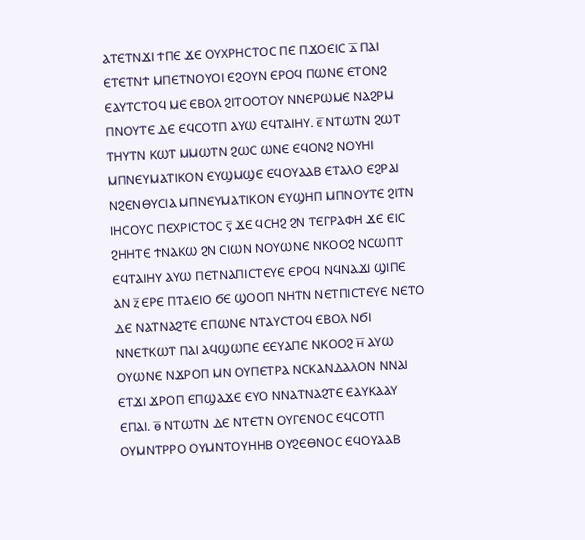ⲀⲦⲈⲦⲚϪⲒ ϮⲠⲈ ϪⲈ ⲞⲨⲬⲢⲎⲤⲦⲞⲤ ⲠⲈ ⲠϪⲞⲈⲒⲤ ⲇ̅ ⲠⲀⲒ ⲈⲦⲈⲦⲚϮ ⲘⲠⲈⲦⲚⲞⲨⲞⲒ ⲈϨⲞⲨⲚ ⲈⲢⲞϤ ⲠⲰⲚⲈ ⲈⲦⲞⲚϨ ⲈⲀⲨⲦⲤⲦⲞϤ ⲘⲈ ⲈⲂⲞⲖ ϨⲒⲦⲞⲞⲦⲞⲨ ⲚⲚⲈⲢⲰⲘⲈ ⲚⲀϨⲢⲘ ⲠⲚⲞⲨⲦⲈ ⲆⲈ ⲈϤⲤⲞⲦⲠ ⲀⲨⲰ ⲈϤⲦⲀⲒⲎⲨ. ⲉ̅ ⲚⲦⲰⲦⲚ ϨⲰⲦ ⲦⲎⲨⲦⲚ ⲔⲰⲦ ⲘⲘⲰⲦⲚ ϨⲰⲤ ⲰⲚⲈ ⲈϤⲞⲚϨ ⲚⲞⲨⲎⲒ ⲘⲠⲚⲈⲨⲘⲀⲦⲒⲔⲞⲚ ⲈⲨϢⲘϢⲈ ⲈϤⲞⲨⲀⲀⲂ ⲈⲦⲀⲖⲞ ⲈϨⲢⲀⲒ ⲚϨⲈⲚⲐⲨⲤⲒⲀ ⲘⲠⲚⲈⲨⲘⲀⲦⲒⲔⲞⲚ ⲈⲨϢⲎⲠ ⲘⲠⲚⲞⲨⲦⲈ ϨⲒⲦⲚ ⲒⲎⲤⲞⲨⲤ ⲠⲈⲬⲢⲒⲤⲦⲞⲤ ⲋ̅ ϪⲈ ϤⲤⲎϨ ϨⲚ ⲦⲈⲄⲢⲀⲪⲎ ϪⲈ ⲈⲒⲤ ϨⲎⲎⲦⲈ ϮⲚⲀⲔⲰ ϨⲚ ⲤⲒⲰⲚ ⲚⲞⲨⲰⲚⲈ ⲚⲔⲞⲞϨ ⲚⲤⲰⲠⲦ ⲈϤⲦⲀⲒⲎⲨ ⲀⲨⲰ ⲠⲈⲦⲚⲀⲠⲒⲤⲦⲈⲨⲈ ⲈⲢⲞϤ ⲚϤⲚⲀϪⲒ ϢⲒⲠⲈ ⲀⲚ ⲍ̅ ⲈⲢⲈ ⲠⲦⲀⲈⲒⲞ ϬⲈ ϢⲞⲞⲠ ⲚⲎⲦⲚ ⲚⲈⲦⲠⲒⲤⲦⲈⲨⲈ ⲚⲈⲦⲞ ⲆⲈ ⲚⲀⲦⲚⲀϨⲦⲈ ⲈⲠⲰⲚⲈ ⲚⲦⲀⲨⲤⲦⲞϤ ⲈⲂⲞⲖ ⲚϬⲒ ⲚⲚⲈⲦⲔⲰⲦ ⲠⲀⲒ ⲀϤϢⲰⲠⲈ ⲈⲈⲨⲀⲠⲈ ⲚⲔⲞⲞϨ ⲏ̅ ⲀⲨⲰ ⲞⲨⲰⲚⲈ ⲚϪⲢⲞⲠ ⲘⲚ ⲞⲨⲠⲈⲦⲢⲀ ⲚⲤⲔⲀⲚⲆⲀⲖⲞⲚ ⲚⲚⲀⲒ ⲈⲦϪⲒ ϪⲢⲞⲠ ⲈⲠϢⲀϪⲈ ⲈⲨⲞ ⲚⲚⲀⲦⲚⲀϨⲦⲈ ⲈⲀⲨⲔⲀⲀⲨ ⲈⲠⲀⲒ. ⲑ̅ ⲚⲦⲰⲦⲚ ⲆⲈ ⲚⲦⲈⲦⲚ ⲞⲨⲄⲈⲚⲞⲤ ⲈϤⲤⲞⲦⲠ ⲞⲨⲘⲚⲦⲢⲢⲞ ⲞⲨⲘⲚⲦⲞⲨⲎⲎⲂ ⲞⲨϨⲈⲐⲚⲞⲤ ⲈϤⲞⲨⲀⲀⲂ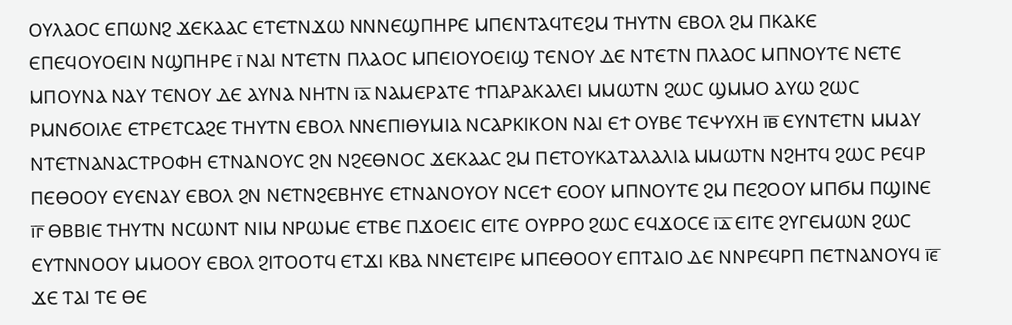ⲞⲨⲖⲀⲞⲤ ⲈⲠⲰⲚϨ ϪⲈⲔⲀⲀⲤ ⲈⲦⲈⲦⲚϪⲰ ⲚⲚⲚⲈϢⲠⲎⲢⲈ ⲘⲠⲈⲚⲦⲀϤⲦⲈϨⲘ ⲦⲎⲨⲦⲚ ⲈⲂⲞⲖ ϨⲘ ⲠⲔⲀⲔⲈ ⲈⲠⲈϤⲞⲨⲞⲈⲒⲚ ⲚϢⲠⲎⲢⲈ ⲓ̅ ⲚⲀⲒ ⲚⲦⲈⲦⲚ ⲠⲖⲀⲞⲤ ⲘⲠⲈⲒⲞⲨⲞⲈⲒϢ ⲦⲈⲚⲞⲨ ⲆⲈ ⲚⲦⲈⲦⲚ ⲠⲖⲀⲞⲤ ⲘⲠⲚⲞⲨⲦⲈ ⲚⲈⲦⲈ ⲘⲠⲞⲨⲚⲀ ⲚⲀⲨ ⲦⲈⲚⲞⲨ ⲆⲈ ⲀⲨⲚⲀ ⲚⲎⲦⲚ ⲓ̅ⲁ̅ ⲚⲀⲘⲈⲢⲀⲦⲈ ϮⲠⲀⲢⲀⲔⲀⲖⲈⲒ ⲘⲘⲰⲦⲚ ϨⲰⲤ ϢⲘⲘⲞ ⲀⲨⲰ ϨⲰⲤ ⲢⲘⲚϬⲞⲒⲖⲈ ⲈⲦⲢⲈⲦⲤⲀϨⲈ ⲦⲎⲨⲦⲚ ⲈⲂⲞⲖ ⲚⲚⲈⲠⲒⲐⲨⲘⲒⲀ ⲚⲤⲀⲢⲔⲒⲔⲞⲚ ⲚⲀⲒ ⲈϮ ⲞⲨⲂⲈ ⲦⲈⲮⲨⲬⲎ ⲓ̅ⲃ̅ ⲈⲨⲚⲦⲈⲦⲚ ⲘⲘⲀⲨ ⲚⲦⲈⲦⲚⲀⲚⲀⲤⲦⲢⲞⲪⲎ ⲈⲦⲚⲀⲚⲞⲨⲤ ϨⲚ ⲚϨⲈⲐⲚⲞⲤ ϪⲈⲔⲀⲀⲤ ϨⲘ ⲠⲈⲦⲞⲨⲔⲀⲦⲀⲖⲀⲖⲒⲀ ⲘⲘⲰⲦⲚ ⲚϨⲎⲦϤ ϨⲰⲤ ⲢⲈϤⲢ ⲠⲈⲐⲞⲞⲨ ⲈⲨⲈⲚⲀⲨ ⲈⲂⲞⲖ ϨⲚ ⲚⲈⲦⲚϨⲈⲂⲎⲨⲈ ⲈⲦⲚⲀⲚⲞⲨⲞⲨ ⲚⲤⲈϮ ⲈⲞⲞⲨ ⲘⲠⲚⲞⲨⲦⲈ ϨⲘ ⲠⲈϨⲞⲞⲨ ⲘⲠϬⲘ ⲠϢⲒⲚⲈ ⲓ̅ⲅ̅ ⲐⲂⲂⲒⲈ ⲦⲎⲨⲦⲚ ⲚⲤⲰⲚⲦ ⲚⲒⲘ ⲚⲢⲰⲘⲈ ⲈⲦⲂⲈ ⲠϪⲞⲈⲒⲤ ⲈⲒⲦⲈ ⲞⲨⲢⲢⲞ ϨⲰⲤ ⲈϤϪⲞⲤⲈ ⲓ̅ⲇ̅ ⲈⲒⲦⲈ ϨⲨⲄⲈⲘⲰⲚ ϨⲰⲤ ⲈⲨⲦⲚⲚⲞⲞⲨ ⲘⲘⲞⲞⲨ ⲈⲂⲞⲖ ϨⲒⲦⲞⲞⲦϤ ⲈⲦϪⲒ ⲔⲂⲀ ⲚⲚⲈⲦⲈⲒⲢⲈ ⲘⲠⲈⲐⲞⲞⲨ ⲈⲠⲦⲀⲒⲞ ⲆⲈ ⲚⲚⲢⲈϤⲢⲠ ⲠⲈⲦⲚⲀⲚⲞⲨϤ ⲓ̅ⲉ̅ ϪⲈ ⲦⲀⲒ ⲦⲈ ⲐⲈ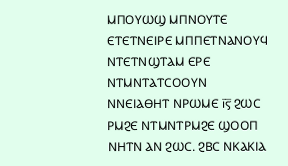ⲘⲠⲞⲨⲰϢ ⲘⲠⲚⲞⲨⲦⲈ ⲈⲦⲈⲦⲚⲈⲒⲢⲈ ⲘⲠⲠⲈⲦⲚⲀⲚⲞⲨϤ ⲚⲦⲈⲦⲚϢⲦⲀⲘ ⲈⲢⲈ ⲚⲦⲘⲚⲦⲀⲦⲤⲞⲞⲨⲚ ⲚⲚⲈⲒⲀⲐⲎⲦ ⲚⲢⲰⲘⲈ ⲓ̅ⲋ̅ ϨⲰⲤ ⲢⲘϨⲈ ⲚⲦⲘⲚⲦⲢⲘϨⲈ ϢⲞⲞⲠ ⲚⲎⲦⲚ ⲀⲚ ϨⲰⲤ. ϨⲂⲤ ⲚⲔⲀⲔⲒⲀ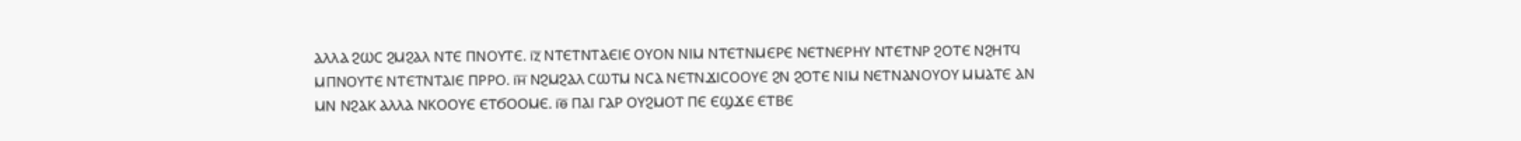ⲀⲖⲖⲀ ϨⲰⲤ ϨⲘϨⲀⲖ ⲚⲦⲈ ⲠⲚⲞⲨⲦⲈ. ⲓ̅ⲍ̅ ⲚⲦⲈⲦⲚⲦⲀⲈⲒⲈ ⲞⲨⲞⲚ ⲚⲒⲘ ⲚⲦⲈⲦⲚⲘⲈⲢⲈ ⲚⲈⲦⲚⲈⲢⲎⲨ ⲚⲦⲈⲦⲚⲢ ϨⲞⲦⲈ ⲚϨⲎⲦϤ ⲘⲠⲚⲞⲨⲦⲈ ⲚⲦⲈⲦⲚⲦⲀⲒⲈ ⲠⲢⲢⲞ. ⲓ̅ⲏ̅ ⲚϨⲘϨⲀⲖ ⲤⲰⲦⲘ ⲚⲤⲀ ⲚⲈⲦⲚϪⲒⲤⲞⲞⲨⲈ ϨⲚ ϨⲞⲦⲈ ⲚⲒⲘ ⲚⲈⲦⲚⲀⲚⲞⲨⲞⲨ ⲘⲘⲀⲦⲈ ⲀⲚ ⲘⲚ ⲚϨⲀⲔ ⲀⲖⲖⲀ ⲚⲔⲞⲞⲨⲈ ⲈⲦϬⲞⲞⲘⲈ. ⲓ̅ⲑ̅ ⲠⲀⲒ ⲄⲀⲢ ⲞⲨϨⲘⲞⲦ ⲠⲈ ⲈϢϪⲈ ⲈⲦⲂⲈ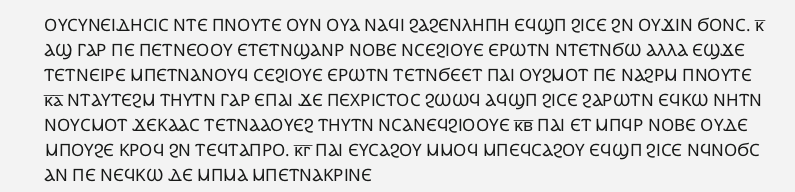ⲞⲨⲤⲨⲚⲈⲒⲆⲎⲤⲒⲤ ⲚⲦⲈ ⲠⲚⲞⲨⲦⲈ ⲞⲨⲚ ⲞⲨⲀ ⲚⲀϤⲒ ϨⲀϨⲈⲚⲖⲎⲠⲎ ⲈϤϢⲠ ϨⲒⲤⲈ ϨⲚ ⲞⲨϪⲒⲚ ϬⲞⲚⲤ. ⲕ̅ ⲀϢ ⲄⲀⲢ ⲠⲈ ⲠⲈⲦⲚⲈⲞⲞⲨ ⲈⲦⲈⲦⲚϢⲀⲚⲢ ⲚⲞⲂⲈ ⲚⲤⲈϨⲒⲞⲨⲈ ⲈⲢⲰⲦⲚ ⲚⲦⲈⲦⲚϬⲰ ⲀⲖⲖⲀ ⲈϢϪⲈ ⲦⲈⲦⲚⲈⲒⲢⲈ ⲘⲠⲈⲦⲚⲀⲚⲞⲨϤ ⲤⲈϨⲒⲞⲨⲈ ⲈⲢⲰⲦⲚ ⲦⲈⲦⲚϬⲈⲈⲦ ⲠⲀⲒ ⲞⲨϨⲘⲞⲦ ⲠⲈ ⲚⲀϨⲢⲘ ⲠⲚⲞⲨⲦⲈ ⲕ̅ⲁ̅ ⲚⲦⲀⲨⲦⲈϨⲘ ⲦⲎⲨⲦⲚ ⲄⲀⲢ ⲈⲠⲀⲒ ϪⲈ ⲠⲈⲬⲢⲒⲤⲦⲞⲤ ϨⲰⲰϤ ⲀϤϢⲠ ϨⲒⲤⲈ ϨⲀⲢⲰⲦⲚ ⲈϤⲔⲰ ⲚⲎⲦⲚ ⲚⲞⲨⲤⲘⲞⲦ ϪⲈⲔⲀⲀⲤ ⲦⲈⲦⲚⲀⲀⲞⲨⲈϨ ⲦⲎⲨⲦⲚ ⲚⲤⲀⲚⲈϤϨⲒⲞⲞⲨⲈ ⲕ̅ⲃ̅ ⲠⲀⲒ ⲈⲦ ⲘⲠϤⲢ ⲚⲞⲂⲈ ⲞⲨⲆⲈ ⲘⲠⲞⲨϨⲈ ⲔⲢⲞϤ ϨⲚ ⲦⲈϤⲦⲀⲠⲢⲞ. ⲕ̅ⲅ̅ ⲠⲀⲒ ⲈⲨⲤⲀϨⲞⲨ ⲘⲘⲞϤ ⲘⲠⲈϤⲤⲀϨⲞⲨ ⲈϤϢⲠ ϨⲒⲤⲈ ⲚϤⲚⲞϬⲤ ⲀⲚ ⲠⲈ ⲚⲈϤⲔⲰ ⲆⲈ ⲘⲠⲘⲀ ⲘⲠⲈⲦⲚⲀⲔⲢⲒⲚⲈ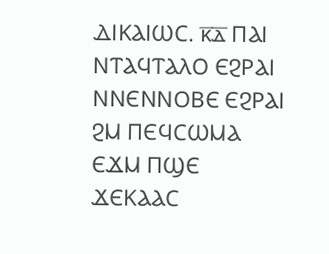ⲆⲒⲔⲀⲒⲰⲤ. ⲕ̅ⲇ̅ ⲠⲀⲒ ⲚⲦⲀϤⲦⲀⲖⲞ ⲈϨⲢⲀⲒ ⲚⲚⲈⲚⲚⲞⲂⲈ ⲈϨⲢⲀⲒ ϨⲘ ⲠⲈϤⲤⲰⲘⲀ ⲈϪⲘ ⲠϢⲈ ϪⲈⲔⲀⲀⲤ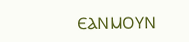ⲈⲀⲚⲘⲞⲨⲚ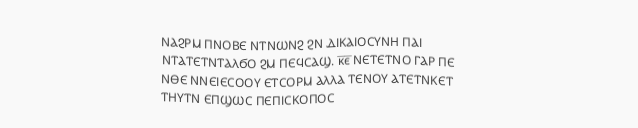ⲚⲀϨⲢⲘ ⲠⲚⲞⲂⲈ ⲚⲦⲚⲰⲚϨ ϨⲚ ⲆⲒⲔⲀⲒⲞⲤⲨⲚⲎ ⲠⲀⲒ ⲚⲦⲀⲦⲈⲦⲚⲦⲀⲖϬⲞ ϨⲘ ⲠⲈϤⲤⲀϢ. ⲕ̅ⲉ̅ ⲚⲈⲦⲈⲦⲚⲞ ⲄⲀⲢ ⲠⲈ ⲚⲐⲈ ⲚⲚⲈⲒⲈⲤⲞⲞⲨ ⲈⲦⲤⲞⲢⲘ ⲀⲖⲖⲀ ⲦⲈⲚⲞⲨ ⲀⲦⲈⲦⲚⲔⲈⲦ ⲦⲎⲨⲦⲚ ⲈⲠϢⲰⲤ ⲠⲈⲠⲒⲤⲔⲞⲠⲞⲤ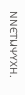ⲚⲚⲈⲦⲘⲮⲨⲬⲎ.